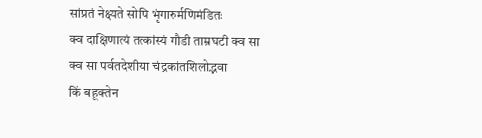सांप्रतं नेक्ष्यते सोपि भृंगारुर्मणिमंडितः
क्व दाक्षिणात्यं तत्कांस्यं गौडी ताम्रघटी क्व सा
क्व सा पर्वतदेशीया चंद्रकांतशिलोद्भवा
किं बहूक्तेन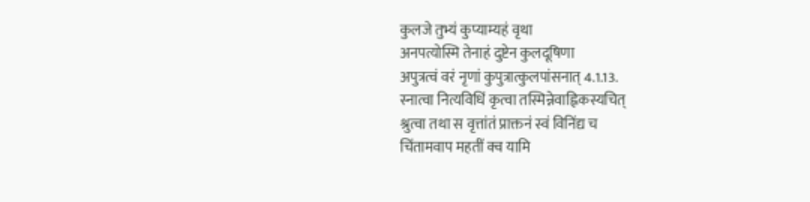कुलजे तुभ्यं कुप्याम्यहं वृथा
अनपत्योस्मि तेनाहं दुष्टेन कुलदूषिणा
अपुत्रत्वं वरं नृणां कुपुत्रात्कुलपांसनात् 4.1.13.
स्नात्वा नित्यविधिं कृत्वा तस्मिन्नेवाह्निकस्यचित्
श्रुत्वा तथा स वृत्तांतं प्राक्तनं स्वं विनिंद्य च
चिंतामवाप महतीं क्व यामि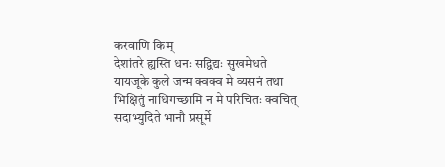करवाणि किम्
देशांतरे ह्यस्ति धनः सद्विद्यः सुखमेधते
यायजूके कुले जन्म क्वक्व मे व्यसनं तथा
भिक्षितुं नाधिगच्छामि न मे परिचितः क्वचित्
सदाभ्युदिते भानौ प्रसूर्मे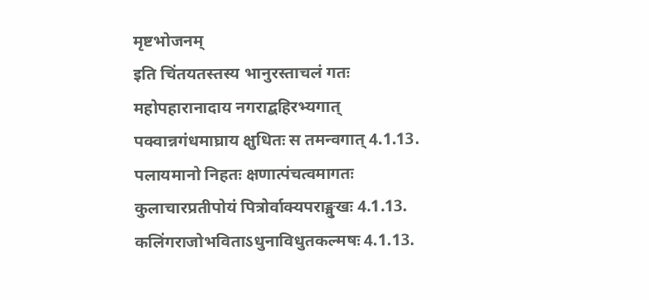मृष्टभोजनम्
इति चिंतयतस्तस्य भानुरस्ताचलं गतः
महोपहारानादाय नगराद्बहिरभ्यगात्
पक्वान्नगंधमाघ्राय क्षुधितः स तमन्वगात् 4.1.13.
पलायमानो निहतः क्षणात्पंचत्वमागतः
कुलाचारप्रतीपोयं पित्रोर्वाक्यपराङ्मुखः 4.1.13.
कलिंगराजोभविताऽधुनाविधुतकल्मषः 4.1.13.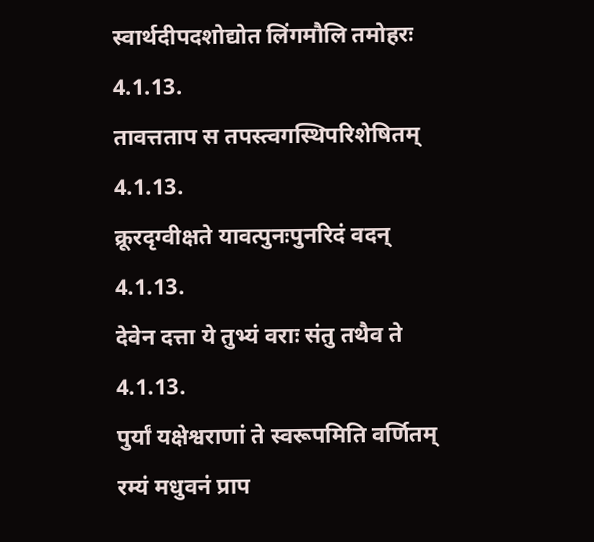स्वार्थदीपदशोद्योत लिंगमौलि तमोहरः 4.1.13.
तावत्तताप स तपस्त्वगस्थिपरिशेषितम् 4.1.13.
क्रूरदृग्वीक्षते यावत्पुनःपुनरिदं वदन् 4.1.13.
देवेन दत्ता ये तुभ्यं वराः संतु तथैव ते 4.1.13.
पुर्यां यक्षेश्वराणां ते स्वरूपमिति वर्णितम्
रम्यं मधुवनं प्राप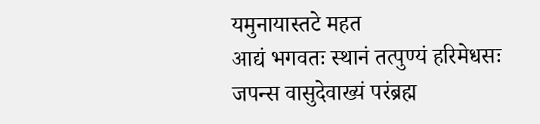यमुनायास्तटे महत
आद्यं भगवतः स्थानं तत्पुण्यं हरिमेधसः
जपन्स वासुदेवाख्यं परंब्रह्म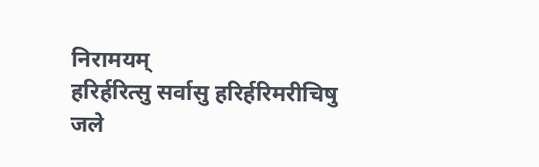निरामयम्
हरिर्हरित्सु सर्वासु हरिर्हरिमरीचिषु
जले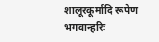शालूरकूर्मादि रूपेण भगवान्हरिः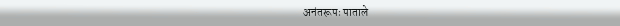अनंतरूपः पाताले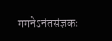गगनेऽनंतसंज्ञकः